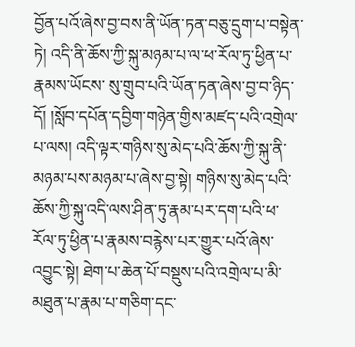བྱོན་པའོ་ཞེས་བྱ་བས་ནི་ཡོན་ཏན་བཅུ་དྲུག་པ་བསྟེན་ཏེ། འདི་ནི་ཆོས་ཀྱི་སྐུ་མཉམ་པ་ལ་ཕ་རོལ་ཏུ་ཕྱིན་པ་རྣམས་ཡོངས་ སུ་གྲུབ་པའི་ཡོན་ཏན་ཞེས་བྱ་བ་ཉིད་དོ། །སློབ་དཔོན་དབྱིག་གཉེན་གྱིས་མཛད་པའི་འགྲེལ་པ་ལས། འདི་ལྟར་གཉིས་སུ་མེད་པའི་ཆོས་ཀྱི་སྐུ་ནི་མཉམ་པས་མཉམ་པ་ཞེས་བྱ་སྟེ། གཉིས་སུ་མེད་པའི་ཆོས་ཀྱི་སྐུ་འདི་ལས་ཤིན་ཏུ་རྣམ་པར་དག་པའི་ཕ་རོལ་ཏུ་ཕྱིན་པ་རྣམས་བརྙེས་པར་གྱུར་པའོ་ཞེས་ འབྱུང་སྟེ། ཐེག་པ་ཆེན་པོ་བསྡུས་པའི་འགྲེལ་པ་མི་མཐུན་པ་རྣམ་པ་གཅིག་དང་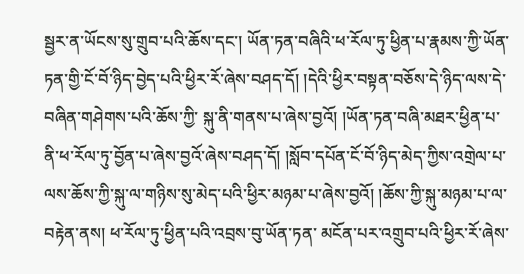སྦྱར་ན་ཡོངས་སུ་གྲུབ་པའི་ཆོས་དང་། ཡོན་ཏན་བཞིའི་ཕ་རོལ་ཏུ་ཕྱིན་པ་རྣམས་ཀྱི་ཡོན་ཏན་གྱི་ངོ་བོ་ཉིད་བྱེད་པའི་ཕྱིར་རོ་ཞེས་བཤད་དོ། །དེའི་ཕྱིར་བསྟན་བཅོས་དེ་ཉིད་ལས་དེ་བཞིན་གཤེགས་པའི་ཆོས་ཀྱི་ སྐུ་ནི་གནས་པ་ཞེས་བྱའོ། །ཡོན་ཏན་བཞི་མཐར་ཕྱིན་པ་ནི་ཕ་རོལ་ཏུ་བྱོན་པ་ཞེས་བྱའོ་ཞེས་བཤད་དོ། །སློབ་དཔོན་ངོ་བོ་ཉིད་མེད་ཀྱིས་འགྲེལ་པ་ལས་ཆོས་ཀྱི་སྐུ་ལ་གཉིས་སུ་མེད་པའི་ཕྱིར་མཉམ་པ་ཞེས་བྱའོ། །ཆོས་ཀྱི་སྐུ་མཉམ་པ་ལ་བརྟེན་ནས། ཕ་རོལ་ཏུ་ཕྱིན་པའི་འབྲས་བུ་ཡོན་ཏན་ མངོན་པར་འགྲུབ་པའི་ཕྱིར་རོ་ཞེས་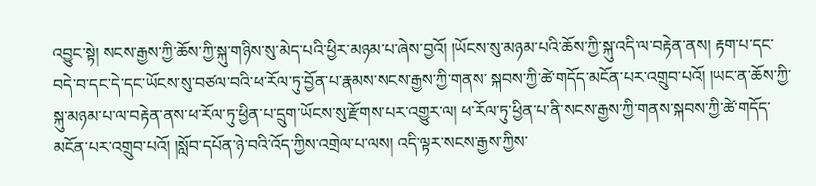འབྱུང་སྟེ། སངས་རྒྱས་ཀྱི་ཆོས་ཀྱི་སྐུ་གཉིས་སུ་མེད་པའི་ཕྱིར་མཉམ་པ་ཞེས་བྱའོ། །ཡོངས་སུ་མཉམ་པའི་ཆོས་ཀྱི་སྐུ་འདི་ལ་བརྟེན་ནས། རྟག་པ་དང་བདེ་བ་དང་དེ་དང་ཡོངས་སུ་བཙལ་བའི་ཕ་རོལ་ཏུ་བྱོན་པ་རྣམས་སངས་རྒྱས་ཀྱི་གནས་ སྐབས་ཀྱི་ཚེ་གདོད་མངོན་པར་འགྲུབ་པའོ། །ཡང་ན་ཆོས་ཀྱི་སྐུ་མཉམ་པ་ལ་བརྟེན་ནས་ཕ་རོལ་ཏུ་ཕྱིན་པ་དྲུག་ཡོངས་སུ་རྫོགས་པར་འགྱུར་ལ། ཕ་རོལ་ཏུ་ཕྱིན་པ་ནི་སངས་རྒྱས་ཀྱི་གནས་སྐབས་ཀྱི་ཚེ་གདོད་མངོན་པར་འགྲུབ་པའོ། །སློབ་དཔོན་ཉེ་བའི་འོད་ཀྱིས་འགྲེལ་པ་ལས། འདི་ལྟར་སངས་རྒྱས་ཀྱིས་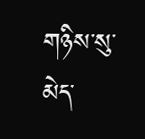གཉིས་སུ་མེད་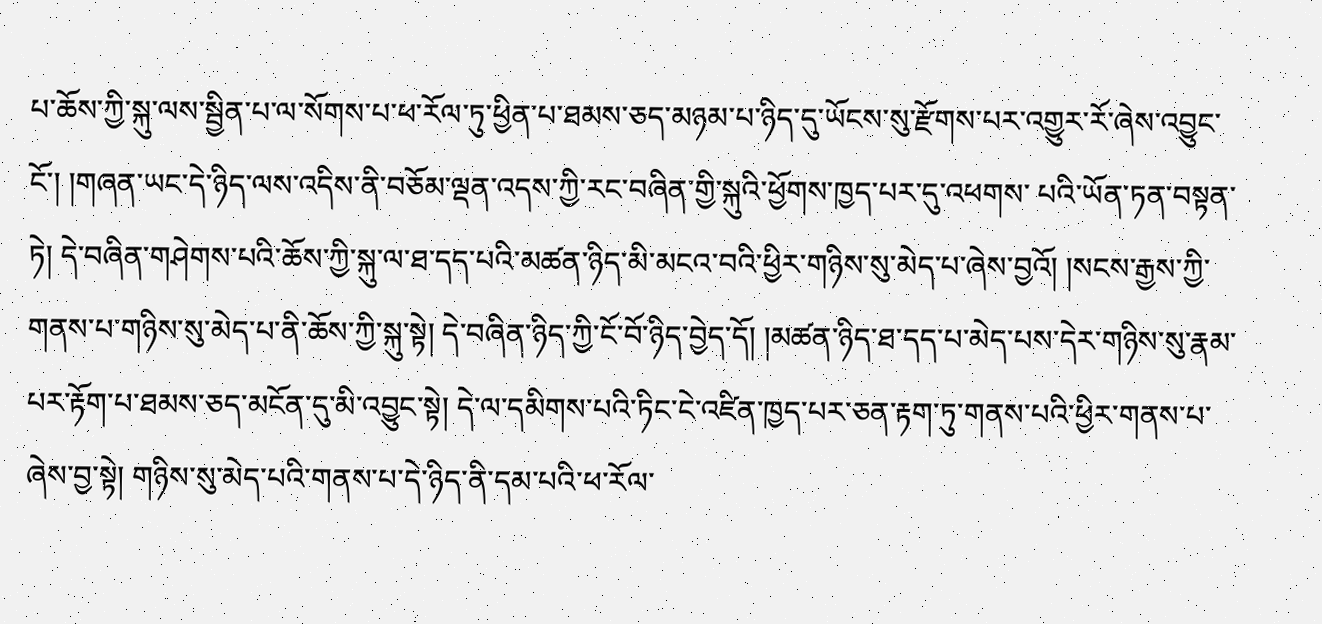པ་ཆོས་ཀྱི་སྐུ་ལས་སྦྱིན་པ་ལ་སོགས་པ་ཕ་རོལ་ཏུ་ཕྱིན་པ་ཐམས་ཅད་མཉམ་པ་ཉིད་དུ་ཡོངས་སུ་རྫོགས་པར་འགྱུར་རོ་ཞེས་འབྱུང་ངོ་། །གཞན་ཡང་དེ་ཉིད་ལས་འདིས་ནི་བཅོམ་ལྡན་འདས་ཀྱི་རང་བཞིན་གྱི་སྐུའི་ཕྱོགས་ཁྱད་པར་དུ་འཕགས་ པའི་ཡོན་ཏན་བསྟན་ཏེ། དེ་བཞིན་གཤེགས་པའི་ཆོས་ཀྱི་སྐུ་ལ་ཐ་དད་པའི་མཚན་ཉིད་མི་མངའ་བའི་ཕྱིར་གཉིས་སུ་མེད་པ་ཞེས་བྱའོ། །སངས་རྒྱས་ཀྱི་གནས་པ་གཉིས་སུ་མེད་པ་ནི་ཆོས་ཀྱི་སྐུ་སྟེ། དེ་བཞིན་ཉིད་ཀྱི་ངོ་བོ་ཉིད་བྱེད་དོ། །མཚན་ཉིད་ཐ་དད་པ་མེད་པས་དེར་གཉིས་སུ་རྣམ་ པར་རྟོག་པ་ཐམས་ཅད་མངོན་དུ་མི་འབྱུང་སྟེ། དེ་ལ་དམིགས་པའི་ཏིང་ངེ་འཛིན་ཁྱད་པར་ཅན་རྟག་ཏུ་གནས་པའི་ཕྱིར་གནས་པ་ཞེས་བྱ་སྟེ། གཉིས་སུ་མེད་པའི་གནས་པ་དེ་ཉིད་ནི་དམ་པའི་ཕ་རོལ་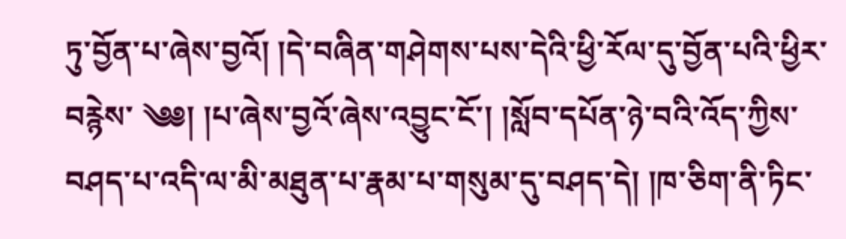ཏུ་བྱོན་པ་ཞེས་བྱའོ། །དེ་བཞིན་གཤེགས་པས་དེའི་ཕྱི་རོལ་དུ་བྱོན་པའི་ཕྱིར་བརྙེས་ ༄༅། །པ་ཞེས་བྱའོ་ཞེས་འབྱུང་ངོ་། །སློབ་དཔོན་ཉེ་བའི་འོད་ཀྱིས་བཤད་པ་འདི་ལ་མི་མཐུན་པ་རྣམ་པ་གསུམ་དུ་བཤད་དེ། །ཁ་ཅིག་ནི་ཏིང་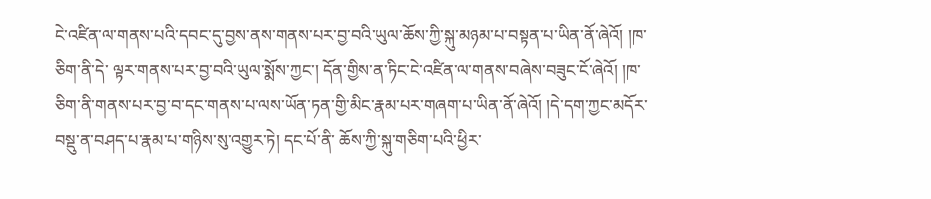ངེ་འཛིན་ལ་གནས་པའི་དབང་དུ་བྱས་ནས་གནས་པར་བྱ་བའི་ཡུལ་ཆོས་ཀྱི་སྐུ་མཉམ་པ་བསྟན་པ་ཡིན་ནོ་ཞེའོ། །ཁ་ཅིག་ནི་དེ་ ལྟར་གནས་པར་བྱ་བའི་ཡུལ་སྨོས་ཀྱང་། དོན་གྱིས་ན་ཏིང་ངེ་འཛིན་ལ་གནས་བཞེས་བཟུང་ངོ་ཞེའོ། །ཁ་ཅིག་ནི་གནས་པར་བྱ་བ་དང་གནས་པ་ལས་ཡོན་ཏན་གྱི་མིང་རྣམ་པར་གཞག་པ་ཡིན་ནོ་ཞེའོ། །དེ་དག་ཀྱང་མདོར་བསྡུ་ན་བཤད་པ་རྣམ་པ་གཉིས་སུ་འགྱུར་ཏེ། དང་པོ་ནི་ ཆོས་ཀྱི་སྐུ་གཅིག་པའི་ཕྱིར་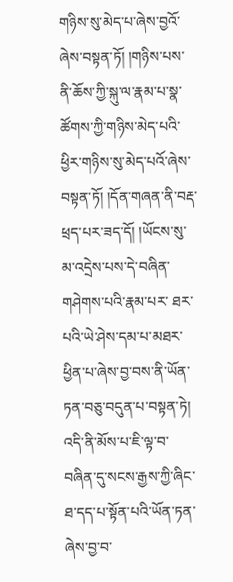གཉིས་སུ་མེད་པ་ཞེས་བྱའོ་ཞེས་བསྟན་ཏོ། །གཉིས་པས་ནི་ཆོས་ཀྱི་སྐུ་ལ་རྣམ་པ་སྣ་ཚོགས་ཀྱི་གཉིས་མེད་པའི་ཕྱིར་གཉིས་སུ་མེད་པའོ་ཞེས་བསྟན་ཏོ། །དོན་གཞན་ནི་བརྡ་ཕྲད་པར་ཟད་དོ། །ཡོངས་སུ་མ་འདྲེས་པས་དེ་བཞིན་གཤེགས་པའི་རྣམ་པར་ ཐར་པའི་ཡེ་ཤེས་དམ་པ་མཐར་ཕྱིན་པ་ཞེས་བྱ་བས་ནི་ཡོན་ཏན་བཅུ་བདུན་པ་བསྟན་ཏེ། འདི་ནི་མོས་པ་ཇི་ལྟ་བ་བཞིན་དུ་སངས་རྒྱས་ཀྱི་ཞིང་ཐ་དད་པ་སྟོན་པའི་ཡོན་ཏན་ཞེས་བྱ་བ་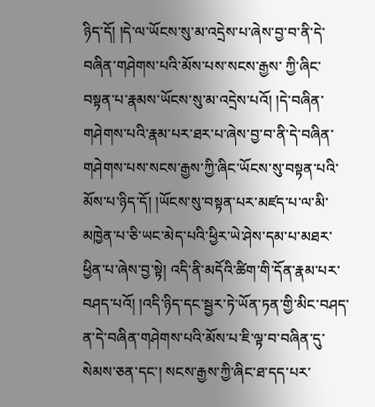ཉིད་དོ། །དེ་ལ་ཡོངས་སུ་མ་འདྲེས་པ་ཞེས་བྱ་བ་ནི་དེ་བཞིན་གཤེགས་པའི་མོས་པས་སངས་རྒྱས་ ཀྱི་ཞིང་བསྟན་པ་རྣམས་ཡོངས་སུ་མ་འདྲེས་པའོ། །དེ་བཞིན་གཤེགས་པའི་རྣམ་པར་ཐར་པ་ཞེས་བྱ་བ་ནི་དེ་བཞིན་གཤེགས་པས་སངས་རྒྱས་ཀྱི་ཞིང་ཡོངས་སུ་བསྟན་པའི་མོས་པ་ཉིད་དོ། །ཡོངས་སུ་བསྟན་པར་མཛད་པ་ལ་མི་མཁྱེན་པ་ཅི་ཡང་མེད་པའི་ཕྱིར་ཡེ་ཤེས་དམ་པ་མཐར་ ཕྱིན་པ་ཞེས་བྱ་སྟེ། འདི་ནི་མདོའི་ཚིག་གི་དོན་རྣམ་པར་བཤད་པའོ། །འདི་ཉིད་དང་སྦྱར་ཏེ་ཡོན་ཏན་གྱི་མིང་བཤད་ན་དེ་བཞིན་གཤེགས་པའི་མོས་པ་ཇི་ལྟ་བ་བཞིན་དུ་སེམས་ཅན་དང་། སངས་རྒྱས་ཀྱི་ཞིང་ཐ་དད་པར་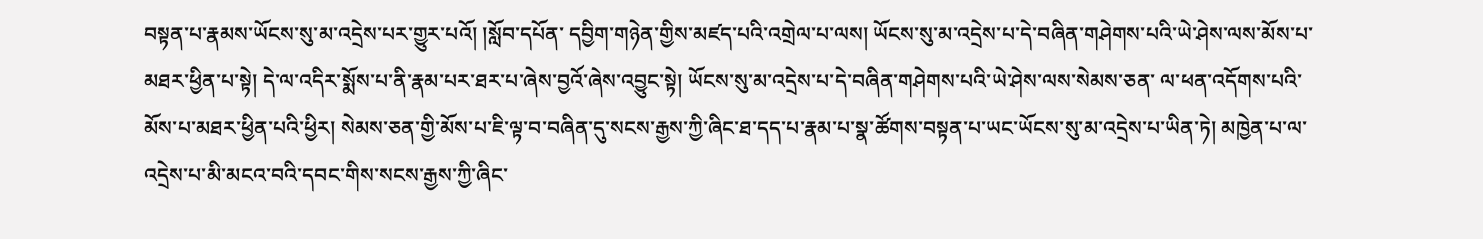བསྟན་པ་རྣམས་ཡོངས་སུ་མ་འདྲེས་པར་གྱུར་པའོ། །སློབ་དཔོན་ དབྱིག་གཉེན་གྱིས་མཛད་པའི་འགྲེལ་པ་ལས། ཡོངས་སུ་མ་འདྲེས་པ་དེ་བཞིན་གཤེགས་པའི་ཡེ་ཤེས་ལས་མོས་པ་མཐར་ཕྱིན་པ་སྟེ། དེ་ལ་འདིར་སྨོས་པ་ནི་རྣམ་པར་ཐར་པ་ཞེས་བྱའོ་ཞེས་འབྱུང་སྟེ། ཡོངས་སུ་མ་འདྲེས་པ་དེ་བཞིན་གཤེགས་པའི་ཡེ་ཤེས་ལས་སེམས་ཅན་ ལ་ཕན་འདོགས་པའི་མོས་པ་མཐར་ཕྱིན་པའི་ཕྱིར། སེམས་ཅན་གྱི་མོས་པ་ཇི་ལྟ་བ་བཞིན་དུ་སངས་རྒྱས་ཀྱི་ཞིང་ཐ་དད་པ་རྣམ་པ་སྣ་ཚོགས་བསྟན་པ་ཡང་ཡོངས་སུ་མ་འདྲེས་པ་ཡིན་ཏེ། མཁྱེན་པ་ལ་འདྲེས་པ་མི་མངའ་བའི་དབང་གིས་སངས་རྒྱས་ཀྱི་ཞིང་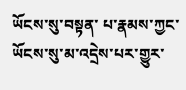ཡོངས་སུ་བསྟན་ པ་རྣམས་ཀྱང་ཡོངས་སུ་མ་འདྲེས་པར་གྱུར་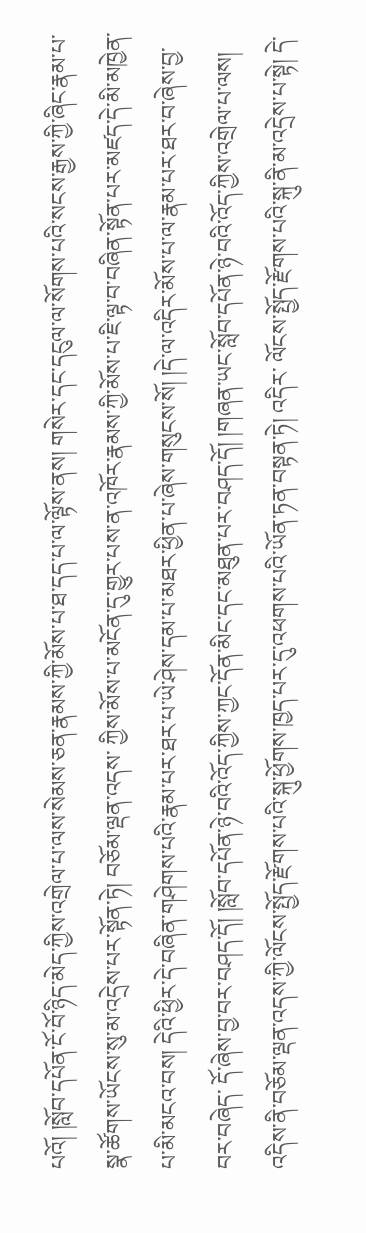པའོ། །སློབ་དཔོན་ངོ་བོ་ཉིད་མེད་ཀྱིས་འགྲེལ་པ་ལས་སེམས་ཅན་རྣམས་ཀྱི་མོས་པ་ཐ་དད་པ་ལ་ལྟོས་ནས། གསེར་དང་དངུལ་ལ་སོགས་པའི་སངས་རྒྱས་ཀྱི་ཞིང་རྣམ་པ་སྣ་ཚོགས་ཡོངས་སུ་མ་འདྲེས་པར་སྟོན་ཏེ། བཅོམ་ལྡན་འདས་ ཀྱིས་མོས་པ་མངོན་དུ་གྱུར་པས་ན་འཁོར་རྣམས་ཀྱི་མོས་པ་ཇི་ལྟ་བ་བཞིན་སྟོན་པར་མཛད་དེ་མི་མཁྱེན་པ་མི་མངའ་བས། དེའི་ཕྱིར་དེ་བཞིན་གཤེགས་པའི་རྣམ་པར་ཐར་པ་ཡེ་ཤེས་དམ་པ་མཐར་ཕྱིན་པ་ཞེས་གསུངས་སོ། །དེ་ལ་འདིར་མོས་པ་ལ་རྣམ་པར་ཐར་བ་ཞེས་བྱ་བར་བཞེད་ དོ་ཞེས་བྱ་བར་བཤད་དོ། །སློབ་དཔོན་ཉེ་བའི་འོད་ཀྱིས་ཀྱང་དོན་མིང་དང་མཐུན་པར་བཤད་དོ། །གཞན་ཡང་སློབ་དཔོན་ཉེ་བའི་འོད་ཀྱིས་འགྲེལ་པ་ལས། འདིས་ནི་བཅོམ་ལྡན་འདས་ཀྱི་ལོངས་སྤྱོད་རྫོགས་པའི་སྐུ་ཕྱོགས་ཁྱད་པར་དུ་འཕགས་པའི་ཡོན་ཏན་བསྟན་ཏེ། འདིར་ ལོངས་སྤྱོད་རྫོགས་པའི་སྐུ་ནི་མ་འདྲེས་པ་སྟེ། དེ་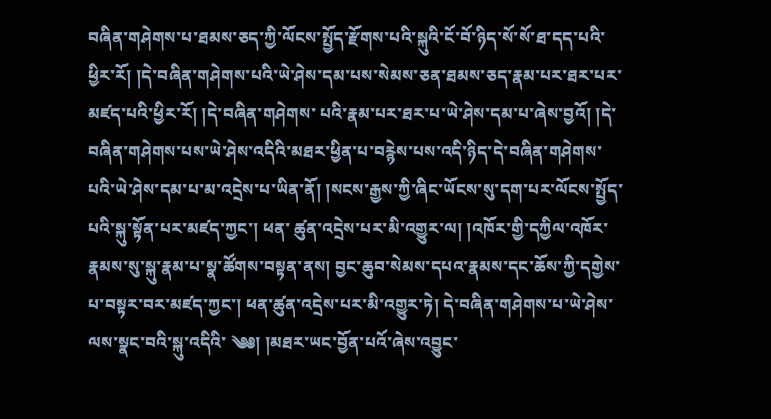བཞིན་གཤེགས་པ་ཐམས་ཅད་ཀྱི་ལོངས་སྤྱོད་རྫོགས་པའི་སྐུའི་ངོ་བོ་ཉིད་སོ་སོ་ཐ་དད་པའི་ཕྱིར་རོ། །དེ་བཞིན་གཤེགས་པའི་ཡེ་ཤེས་དམ་པས་སེམས་ཅན་ཐམས་ཅད་རྣམ་པར་ཐར་པར་མཛད་པའི་ཕྱིར་རོ། །དེ་བཞིན་གཤེགས་ པའི་རྣམ་པར་ཐར་པ་ཡེ་ཤེས་དམ་པ་ཞེས་བྱའོ། །དེ་བཞིན་གཤེགས་པས་ཡེ་ཤེས་འདིའི་མཐར་ཕྱིན་པ་བརྙེས་པས་འདི་ཉིད་དེ་བཞིན་གཤེགས་པའི་ཡེ་ཤེས་དམ་པ་མ་འདྲེས་པ་ཡིན་ནོ། །སངས་རྒྱས་ཀྱི་ཞིང་ཡོངས་སུ་དག་པར་ལོངས་སྤྱོད་པའི་སྐུ་སྟོན་པར་མཛད་ཀྱང་། ཕན་ ཚུན་འདྲེས་པར་མི་འགྱུར་ལ། །འཁོར་གྱི་དཀྱིལ་འཁོར་རྣམས་སུ་སྐུ་རྣམ་པ་སྣ་ཚོགས་བསྟན་ནས། བྱང་ཆུབ་སེམས་དཔའ་རྣམས་དང་ཆོས་ཀྱི་དགྱེས་པ་བསྟར་བར་མཛད་ཀྱང་། ཕན་ཚུན་འདྲེས་པར་མི་འགྱུར་ཏེ། དེ་བཞིན་གཤེགས་པ་ཡེ་ཤེས་ལས་སྣང་བའི་སྐུ་འདིའི་ ༄༅། །མཐར་ཡང་བྱོན་པའོ་ཞེས་འབྱུང་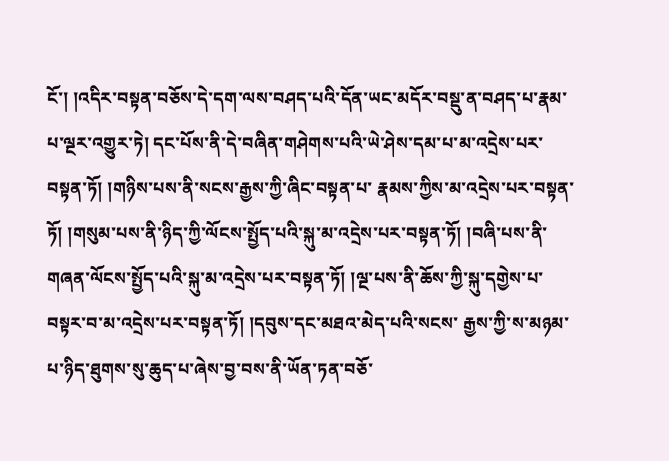ངོ་། །འདིར་བསྟན་བཅོས་དེ་དག་ལས་བཤད་པའི་དོན་ཡང་མདོར་བསྡུ་ན་བཤད་པ་རྣམ་པ་ལྔར་འགྱུར་ཏེ། དང་པོས་ནི་དེ་བཞིན་གཤེགས་པའི་ཡེ་ཤེས་དམ་པ་མ་འདྲེས་པར་བསྟན་ཏོ། །གཉིས་པས་ནི་སངས་རྒྱས་ཀྱི་ཞིང་བསྟན་པ་ རྣམས་ཀྱིས་མ་འདྲེས་པར་བསྟན་ཏོ། །གསུམ་པས་ནི་ཉིད་ཀྱི་ལོངས་སྤྱོད་པའི་སྐུ་མ་འདྲེས་པར་བསྟན་ཏོ། །བཞི་པས་ནི་གཞན་ལོངས་སྤྱོད་པའི་སྐུ་མ་འདྲེས་པར་བསྟན་ཏོ། །ལྔ་པས་ནི་ཆོས་ཀྱི་སྐུ་དགྱེས་པ་བསྟར་བ་མ་འདྲེས་པར་བསྟན་ཏོ། །དབུས་དང་མཐའ་མེད་པའི་སངས་ རྒྱས་ཀྱི་ས་མཉམ་པ་ཉིད་ཐུགས་སུ་ཆུད་པ་ཞེས་བྱ་བས་ནི་ཡོན་ཏན་བཅོ་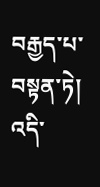བརྒྱད་པ་བསྟན་ཏེ། འདི་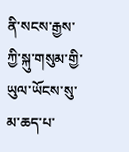ནི་སངས་རྒྱས་ཀྱི་སྐུ་གསུམ་གྱི་ཡུལ་ཡོངས་སུ་མ་ཆད་པ་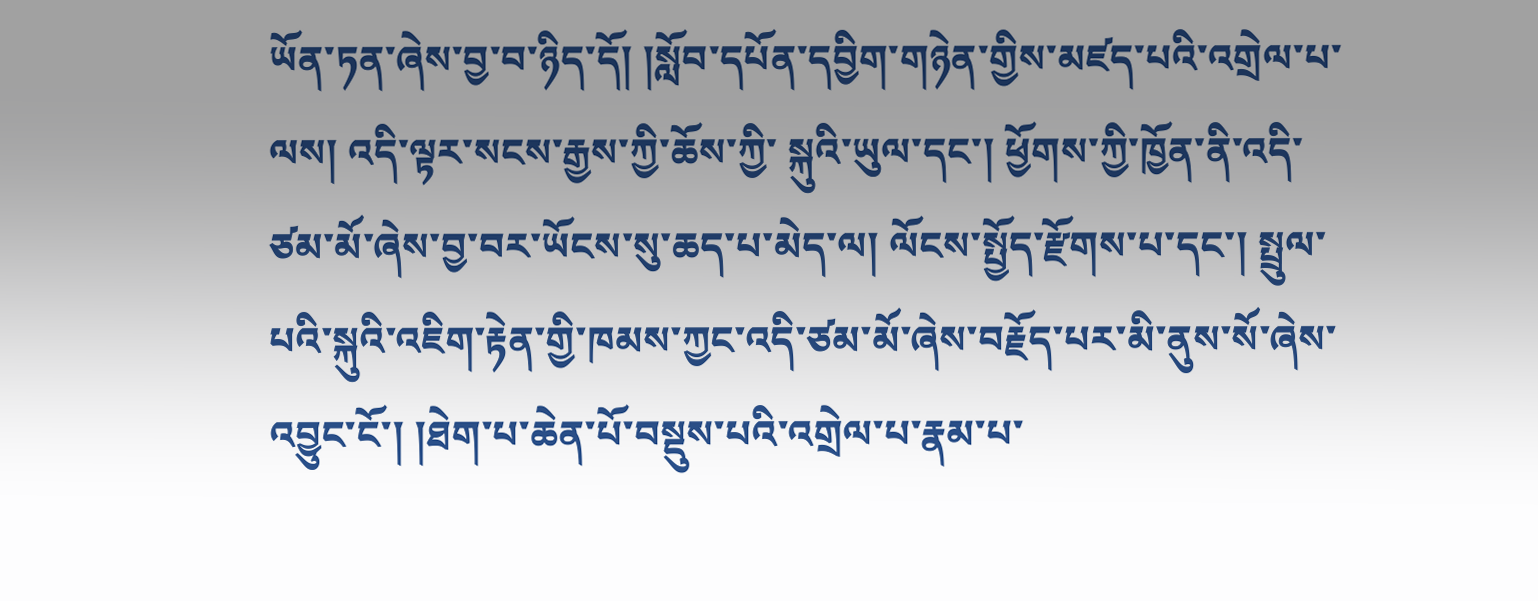ཡོན་ཏན་ཞེས་བྱ་བ་ཉིད་དོ། །སློབ་དཔོན་དབྱིག་གཉེན་གྱིས་མཛད་པའི་འགྲེལ་པ་ལས། འདི་ལྟར་སངས་རྒྱས་ཀྱི་ཆོས་ཀྱི་ སྐུའི་ཡུལ་དང་། ཕྱོགས་ཀྱི་ཁྱོན་ནི་འདི་ཙམ་མོ་ཞེས་བྱ་བར་ཡོངས་སུ་ཆད་པ་མེད་ལ། ལོངས་སྤྱོད་རྫོགས་པ་དང་། སྤྲུལ་པའི་སྐུའི་འཇིག་རྟེན་གྱི་ཁམས་ཀྱང་འདི་ཙམ་མོ་ཞེས་བརྗོད་པར་མི་ནུས་སོ་ཞེས་འབྱུང་ངོ་། །ཐེག་པ་ཆེན་པོ་བསྡུས་པའི་འགྲེལ་པ་རྣམ་པ་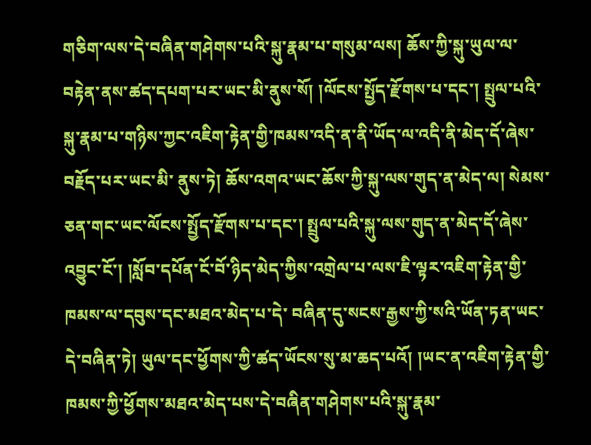གཅིག་ལས་དེ་བཞིན་གཤེགས་པའི་སྐུ་རྣམ་པ་གསུམ་ལས། ཆོས་ཀྱི་སྐུ་ཡུལ་ལ་བརྟེན་ནས་ཚད་དཔག་པར་ཡང་མི་ནུས་སོ། །ལོངས་སྤྱོད་རྫོགས་པ་དང་། སྤྲུལ་པའི་སྐུ་རྣམ་པ་གཉིས་ཀྱང་འཇིག་རྟེན་གྱི་ཁམས་འདི་ན་ནི་ཡོད་ལ་འདི་ནི་མེད་དོ་ཞེས་བརྗོད་པར་ཡང་མི་ ནུས་ཏེ། ཆོས་འགའ་ཡང་ཆོས་ཀྱི་སྐུ་ལས་གུད་ན་མེད་ལ། སེམས་ཅན་གང་ཡང་ལོངས་སྤྱོད་རྫོགས་པ་དང་། སྤྲུལ་པའི་སྐུ་ལས་གུད་ན་མེད་དོ་ཞེས་འབྱུང་ངོ་། །སློབ་དཔོན་ངོ་བོ་ཉིད་མེད་ཀྱིས་འགྲེལ་པ་ལས་ཇི་ལྟར་འཇིག་རྟེན་གྱི་ཁམས་ལ་དབུས་དང་མཐའ་མེད་པ་དེ་ བཞིན་དུ་སངས་རྒྱས་ཀྱི་སའི་ཡོན་ཏན་ཡང་དེ་བཞིན་ཏེ། ཡུལ་དང་ཕྱོགས་ཀྱི་ཚད་ཡོངས་སུ་མ་ཆད་པའོ། །ཡང་ན་འཇིག་རྟེན་གྱི་ཁམས་ཀྱི་ཕྱོགས་མཐའ་མེད་པས་དེ་བཞིན་གཤེགས་པའི་སྐུ་རྣམ་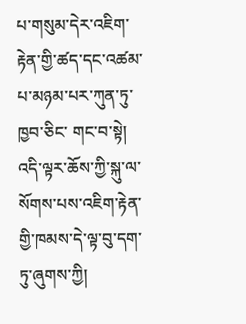པ་གསུམ་དེར་འཇིག་རྟེན་གྱི་ཚད་དང་འཚམ་པ་མཉམ་པར་ཀུན་ཏུ་ཁྱབ་ཅིང་ གང་བ་སྟེ། འདི་ལྟར་ཆོས་ཀྱི་སྐུ་ལ་སོགས་པས་འཇིག་རྟེན་གྱི་ཁམས་དེ་ལྟ་བུ་དག་ཏུ་ཞུགས་ཀྱི།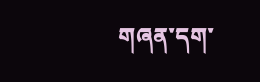གཞན་དག་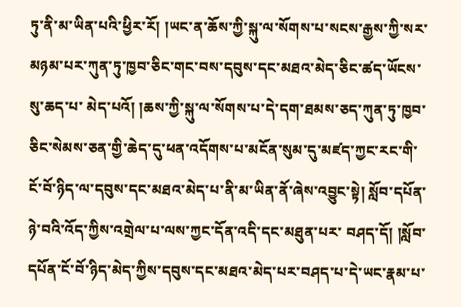ཏུ་ནི་མ་ཡིན་པའི་ཕྱིར་རོ། །ཡང་ན་ཆོས་ཀྱི་སྐུ་ལ་སོགས་པ་སངས་རྒྱས་ཀྱི་སར་མཉམ་པར་ཀུན་ཏུ་ཁྱབ་ཅིང་གང་བས་དབུས་དང་མཐའ་མེད་ཅིང་ཚད་ཡོངས་སུ་ཆད་པ་ མེད་པའོ། །ཆས་ཀྱི་སྐུ་ལ་སོགས་པ་དེ་དག་ཐམས་ཅད་ཀུན་ཏུ་ཁྱབ་ཅིང་སེམས་ཅན་གྱི་ཆེད་དུ་ཕན་འདོགས་པ་མངོན་སུམ་དུ་མཛད་ཀྱང་རང་གི་ངོ་བོ་ཉིད་ལ་དབུས་དང་མཐའ་མེད་པ་ནི་མ་ཡིན་ནོ་ཞེས་འབྱུང་སྟེ། སློབ་དཔོན་ཉེ་བའི་འོད་ཀྱིས་འགྲེལ་པ་ལས་ཀྱང་དོན་འདི་དང་མཐུན་པར་ བཤད་དོ། །སློབ་དཔོན་ངོ་བོ་ཉིད་མེད་ཀྱིས་དབུས་དང་མཐའ་མེད་པར་བཤད་པ་དེ་ཡང་རྣམ་པ་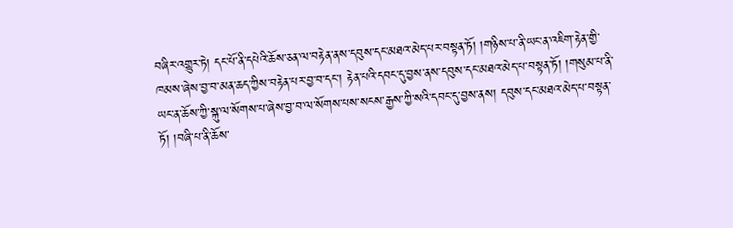བཞིར་འགྱུར་ཏེ། དང་པོ་ནི་དཔེའི་ཆོས་ཅན་ལ་བརྟེན་ནས་དབུས་དང་མཐའ་མེད་པར་བསྟན་ཏོ། །གཉིས་པ་ནི་ཡང་ན་འཇིག་རྟེན་གྱི་ཁམས་ཞེས་བྱ་བ་མན་ཆད་ཀྱིས་བརྟེན་པར་བྱ་བ་དང་། རྟེན་པའི་དབང་དུ་བྱས་ནས་དབུས་དང་མཐའ་མེད་པ་བསྟན་ཏོ། །གསུམ་པ་ནི་ཡང་ན་ཆོས་ཀྱི་སྐུ་ལ་སོགས་པ་ཞེས་བྱ་བ་ལ་སོགས་པས་སངས་རྒྱས་ཀྱི་སའི་དབང་དུ་བྱས་ནས། དབུས་དང་མཐའ་མེད་པ་བསྟན་ཏོ། །བཞི་པ་ནི་ཆོས་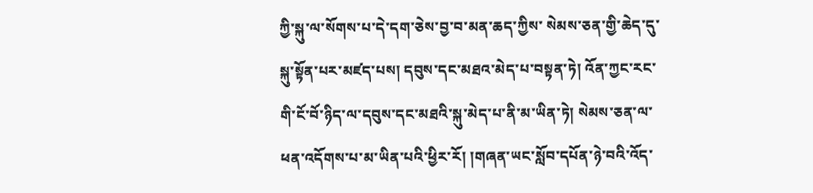ཀྱི་སྐུ་ལ་སོགས་པ་དེ་དག་ཅེས་བྱ་བ་མན་ཆད་ཀྱིས་ སེམས་ཅན་གྱི་ཆེད་དུ་སྐུ་སྟོན་པར་མཛད་པས། དབུས་དང་མཐའ་མེད་པ་བསྟན་ཏེ། འོན་ཀྱང་རང་གི་ངོ་བོ་ཉིད་ལ་དབུས་དང་མཐའི་སྐུ་མེད་པ་ནི་མ་ཡིན་ཏེ། སེམས་ཅན་ལ་ཕན་འདོགས་པ་མ་ཡིན་པའི་ཕྱིར་རོ། །གཞན་ཡང་སློབ་དཔོན་ཉེ་བའི་འོད་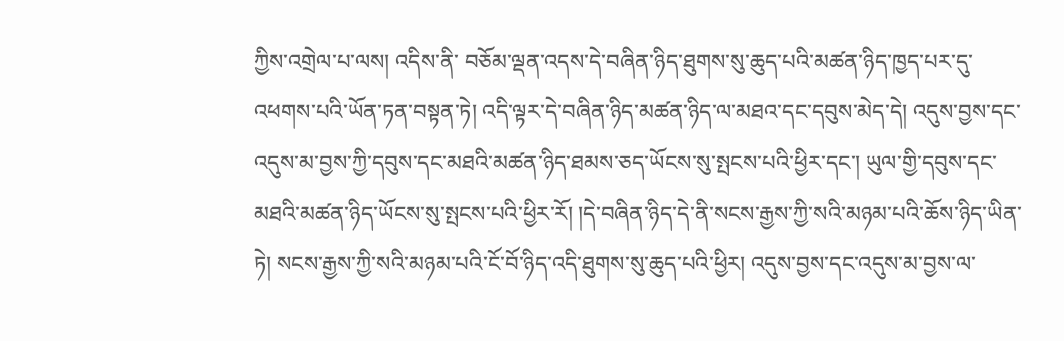ཀྱིས་འགྲེལ་པ་ལས། འདིས་ནི་ བཅོམ་ལྡན་འདས་དེ་བཞིན་ཉིད་ཐུགས་སུ་ཆུད་པའི་མཚན་ཉིད་ཁྱད་པར་དུ་འཕགས་པའི་ཡོན་ཏན་བསྟན་ཏེ། འདི་ལྟར་དེ་བཞིན་ཉིད་མཚན་ཉིད་ལ་མཐའ་དང་དབུས་མེད་དེ། འདུས་བྱས་དང་འདུས་མ་བྱས་ཀྱི་དབུས་དང་མཐའི་མཚན་ཉིད་ཐམས་ཅད་ཡོངས་སུ་སྤངས་པའི་ཕྱིར་དང་། ཡུལ་གྱི་དབུས་དང་མཐའི་མཚན་ཉིད་ཡོངས་སུ་སྤངས་པའི་ཕྱིར་རོ། །དེ་བཞིན་ཉིད་དེ་ནི་སངས་རྒྱས་ཀྱི་སའི་མཉམ་པའི་ཆོས་ཉིད་ཡིན་ཏེ། སངས་རྒྱས་ཀྱི་སའི་མཉམ་པའི་ངོ་བོ་ཉིད་འདི་ཐུགས་སུ་ཆུད་པའི་ཕྱིར། འདུས་བྱས་དང་འདུས་མ་བྱས་ལ་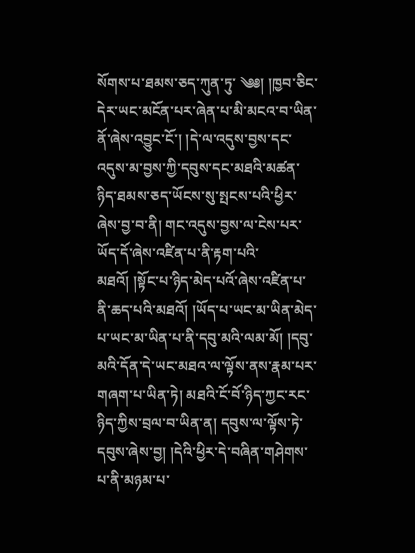སོགས་པ་ཐམས་ཅད་ཀུན་ཏུ་ ༄༅། །ཁྱབ་ཅིང་དེར་ཡང་མངོན་པར་ཞེན་པ་མི་མངའ་བ་ཡིན་ནོ་ཞེས་འབྱུང་ངོ་། །དེ་ལ་འདུས་བྱས་དང་འདུས་མ་བྱས་ཀྱི་དབུས་དང་མཐའི་མཚན་ཉིད་ཐམས་ཅད་ཡོངས་སུ་སྤངས་པའི་ཕྱིར་ཞེས་བྱ་བ་ནི། གང་འདུས་བྱས་ལ་ངེས་པར་ཡོད་དོ་ཞེས་འཛིན་པ་ནི་རྟག་པའི་ མཐའོ། །སྟོང་པ་ཉིད་མེད་པའོ་ཞེས་འཛིན་པ་ནི་ཆད་པའི་མཐའོ། །ཡོད་པ་ཡང་མ་ཡིན་མེད་པ་ཡང་མ་ཡིན་པ་ནི་དབུ་མའི་ལམ་མོ། །དབུ་མའི་དོན་དེ་ཡང་མཐའ་ལ་ལྟོས་ནས་རྣམ་པར་གཞག་པ་ཡིན་ཏེ། མཐའི་ངོ་བོ་ཉིད་ཀྱང་རང་ཉིད་ཀྱིས་བྲལ་བ་ཡིན་ན། དབུས་ལ་ལྟོས་ཏེ་ དབུས་ཞེས་བྱ། །དེའི་ཕྱིར་དེ་བཞིན་གཤེགས་པ་ནི་མཉམ་པ་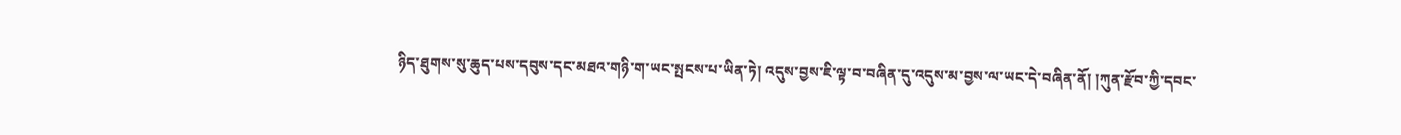ཉིད་ཐུགས་སུ་ཆུད་པས་དབུས་དང་མཐའ་གཉི་ག་ཡང་སྤངས་པ་ཡིན་ཏེ། འདུས་བྱས་ཇི་ལྟ་བ་བཞིན་དུ་འདུས་མ་བྱས་ལ་ཡང་དེ་བཞིན་ནོ། །ཀུན་རྫོབ་ཀྱི་དབང་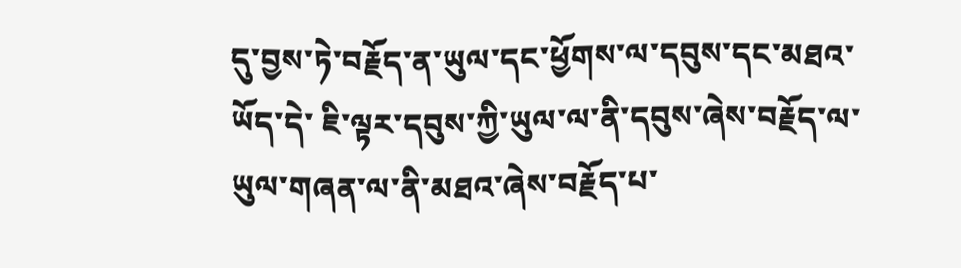དུ་བྱས་ཏེ་བརྗོད་ན་ཡུལ་དང་ཕྱོགས་ལ་དབུས་དང་མཐའ་ཡོད་དེ་ ཇི་ལྟར་དབུས་ཀྱི་ཡུལ་ལ་ནི་དབུས་ཞེས་བརྗོད་ལ་ཡུལ་གཞན་ལ་ནི་མཐའ་ཞེས་བརྗོད་པ་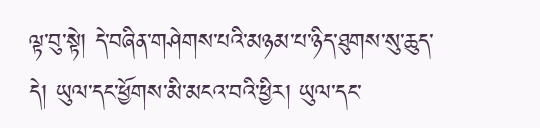ལྟ་བུ་སྟེ། དེ་བཞིན་གཤེགས་པའི་མཉམ་པ་ཉིད་ཐུགས་སུ་ཆུད་དེ། ཡུལ་དང་ཕྱོགས་མི་མངའ་བའི་ཕྱིར། ཡུལ་དང་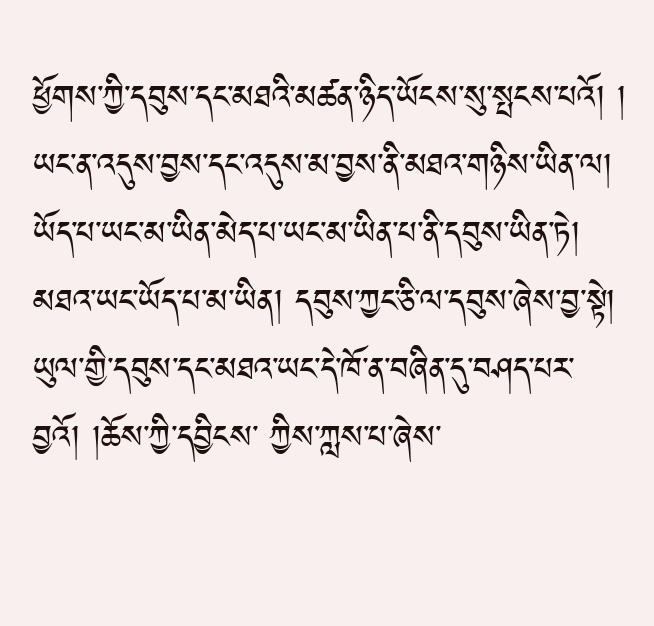ཕྱོགས་ཀྱི་དབུས་དང་མཐའི་མཚན་ཉིད་ཡོངས་སུ་སྤངས་པའོ། ། ཡང་ན་འདུས་བྱས་དང་འདུས་མ་བྱས་ནི་མཐའ་གཉིས་ཡིན་ལ། ཡོད་པ་ཡང་མ་ཡིན་མེད་པ་ཡང་མ་ཡིན་པ་ནི་དབུས་ཡིན་ཏེ། མཐའ་ཡང་ཡོད་པ་མ་ཡིན། དབུས་ཀྱང་ཅི་ལ་དབུས་ཞེས་བྱ་སྟེ། ཡུལ་གྱི་དབུས་དང་མཐའ་ཡང་དེ་ཁོ་ན་བཞིན་དུ་བཤད་པར་བྱའོ། །ཆོས་ཀྱི་དབྱིངས་ ཀྱིས་ཀླས་པ་ཞེས་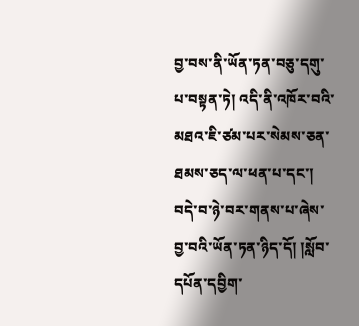བྱ་བས་ནི་ཡོན་ཏན་བཅུ་དགུ་པ་བསྟན་ཏེ། འདི་ནི་འཁོར་བའི་མཐའ་ཇི་ཙམ་པར་སེམས་ཅན་ཐམས་ཅད་ལ་ཕན་པ་དང་། བདེ་བ་ཉེ་བར་གནས་པ་ཞེས་བྱ་བའི་ཡོན་ཏན་ཉིད་དོ། །སློབ་དཔོན་དབྱིག་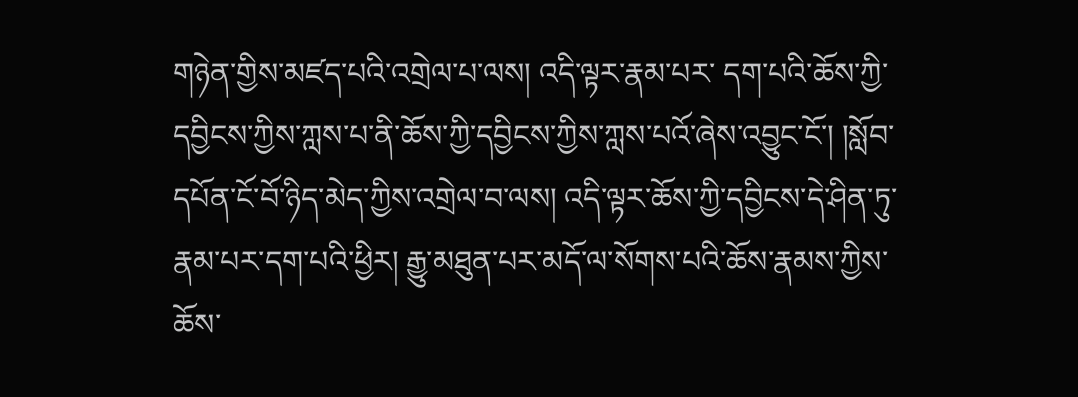གཉེན་གྱིས་མཛད་པའི་འགྲེལ་པ་ལས། འདི་ལྟར་རྣམ་པར་ དག་པའི་ཆོས་ཀྱི་དབྱིངས་ཀྱིས་ཀླས་པ་ནི་ཆོས་ཀྱི་དབྱིངས་ཀྱིས་ཀླས་པའོ་ཞེས་འབྱུང་ངོ་། །སློབ་དཔོན་ངོ་བོ་ཉིད་མེད་ཀྱིས་འགྲེལ་བ་ལས། འདི་ལྟར་ཆོས་ཀྱི་དབྱིངས་དེ་ཤིན་ཏུ་རྣམ་པར་དག་པའི་ཕྱིར། རྒྱུ་མཐུན་པར་མདོ་ལ་སོགས་པའི་ཆོས་རྣམས་ཀྱིས་ཆོས་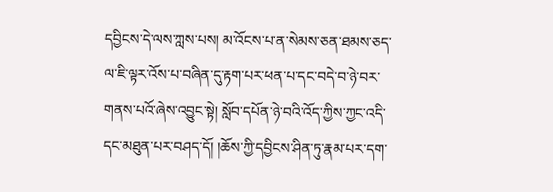དབྱིངས་དེ་ལས་ཀླས་པས། མ་འོངས་པ་ན་སེམས་ཅན་ཐམས་ཅད་ལ་ཇི་ལྟར་འོས་པ་བཞིན་དུ་རྟག་པར་ཕན་པ་དང་བདེ་བ་ཉེ་བར་གནས་པའོ་ཞེས་འབྱུང་སྟེ། སློབ་དཔོན་ཉེ་བའི་འོད་ཀྱིས་ཀྱང་འདི་དང་མཐུན་པར་བཤད་དོ། །ཆོས་ཀྱི་དབྱིངས་ཤིན་ཏུ་རྣམ་པར་དག་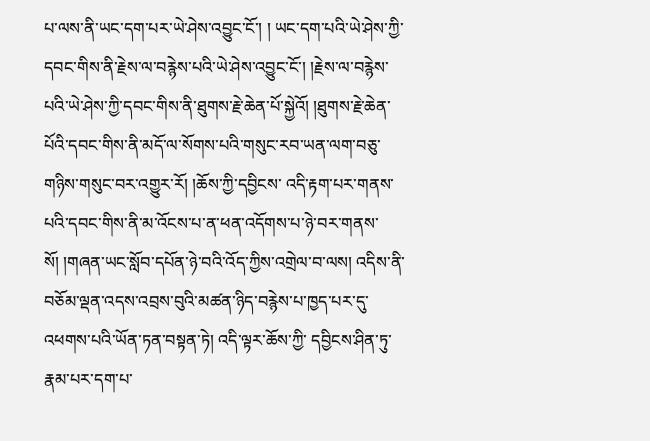པ་ལས་ནི་ཡང་དག་པར་ཡེ་ཤེས་འབྱུང་ངོ་། ། ཡང་དག་པའི་ཡེ་ཤེས་ཀྱི་དབང་གིས་ནི་རྗེས་ལ་བརྙེས་པའི་ཡེ་ཤེས་འབྱུང་ངོ་། །རྗེས་ལ་བརྙེས་པའི་ཡེ་ཤེས་ཀྱི་དབང་གིས་ནི་ཐུགས་རྗེ་ཆེན་པོ་སྐྱེའོ། །ཐུགས་རྗེ་ཆེན་པོའི་དབང་གིས་ནི་མདོ་ལ་སོགས་པའི་གསུང་རབ་ཡན་ལག་བཅུ་གཉིས་གསུང་བར་འགྱུར་རོ། །ཆོས་ཀྱི་དབྱིངས་ འདི་རྟག་པར་གནས་པའི་དབང་གིས་ནི་མ་འོངས་པ་ན་ཕན་འདོགས་པ་ཉེ་བར་གནས་སོ། །གཞན་ཡང་སློབ་དཔོན་ཉེ་བའི་འོད་ཀྱིས་འགྲེལ་བ་ལས། འདིས་ནི་བཅོམ་ལྡན་འདས་འབྲས་བུའི་མཚན་ཉིད་བརྙེས་པ་ཁྱད་པར་དུ་འཕགས་པའི་ཡོན་ཏན་བསྟན་ཏེ། འདི་ལྟར་ཆོས་ཀྱི་ དབྱིངས་ཤིན་ཏུ་རྣམ་པར་དག་པ་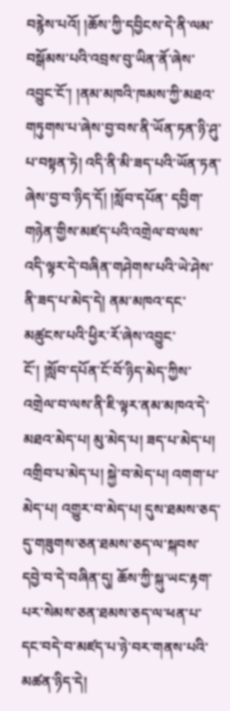བརྙེས་པའོ། །ཆོས་ཀྱི་དབྱིངས་དེ་ནི་ལམ་བསྒོམས་པའི་འབྲས་བུ་ཡིན་ནོ་ཞེས་འབྱུང་ངོ་། །ནམ་མཁའི་ཁམས་ཀྱི་མཐའ་གཏུགས་པ་ཞེས་བྱ་བས་ནི་ཡོན་ཏན་ཉི་ཤུ་པ་བསྟན་ཏེ། འདི་ནི་མི་ཟད་པའི་ཡོན་ཏན་ཞེས་བྱ་བ་ཉིད་དོ། །སློབ་དཔོན་ དབྱིག་གཉེན་གྱིས་མཛད་པའི་འགྲེལ་བ་ལས་འདི་ལྟར་དེ་བཞིན་གཤེགས་པའི་ཡེ་ཤེས་ནི་ཟད་པ་མེད་དེ། ནམ་མཁའ་དང་མཚུངས་པའི་ཕྱིར་རོ་ཞེས་འབྱུང་ངོ་། །སློབ་དཔོན་ངོ་བོ་ཉིད་མེད་ཀྱིས་འགྲེལ་བ་ལས་ནི་ཇི་ལྟར་ནམ་མཁའ་དེ་མཐའ་མེད་པ། མུ་མེད་པ། ཟད་པ་མེད་པ། འགྲིབ་པ་མེད་པ། སྐྱེ་བ་མེད་པ། འགག་པ་མེད་པ། འགྱུར་བ་མེད་པ། དུས་ཐམས་ཅད་དུ་གཟུགས་ཅན་ཐམས་ཅད་ལ་སྐབས་དབྱེ་བ་དེ་བཞིན་དུ། ཆོས་ཀྱི་སྐུ་ཡང་རྟག་པར་སེམས་ཅན་ཐམས་ཅད་ལ་ཕན་པ་དང་བདེ་བ་མཛད་པ་ཉེ་བར་གནས་པའི་མཚན་ཉིད་དེ།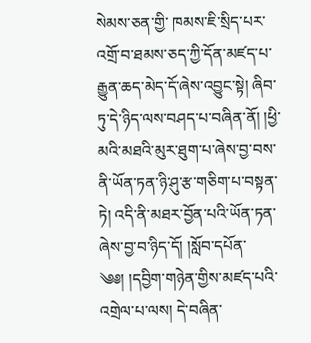སེམས་ཅན་གྱི་ ཁམས་ཇི་སྲིད་པར་འགྲོ་བ་ཐམས་ཅད་ཀྱི་དོན་མཛད་པ་རྒྱུན་ཆད་མེད་དོ་ཞེས་འབྱུང་སྟེ། ཞིབ་ཏུ་དེ་ཉིད་ལས་བཤད་པ་བཞིན་ནོ། །ཕྱི་མའི་མཐའི་མུར་ཐུག་པ་ཞེས་བྱ་བས་ནི་ཡོན་ཏན་ཉི་ཤུ་རྩ་གཅིག་པ་བསྟན་ཏེ། འདི་ནི་མཐར་བྱོན་པའི་ཡོན་ཏན་ཞེས་བྱ་བ་ཉིད་དོ། །སློབ་དཔོན་ ༄༅། །དབྱིག་གཉེན་གྱིས་མཛད་པའི་འགྲེལ་པ་ལས། དེ་བཞིན་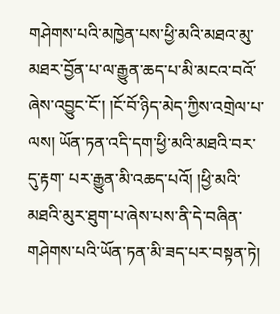གཤེགས་པའི་མཁྱེན་པས་ཕྱི་མའི་མཐའ་མུ་མཐར་བྱོན་པ་ལ་རྒྱུན་ཆད་པ་མི་མངའ་བའོ་ཞེས་འབྱུང་ངོ་། །ངོ་བོ་ཉིད་མེད་ཀྱིས་འགྲེལ་པ་ལས། ཡོན་ཏན་འདི་དག་ཕྱི་མའི་མཐའི་བར་དུ་རྟག་ པར་རྒྱུན་མི་འཆད་པའོ། །ཕྱི་མའི་མཐའི་མུར་ཐུག་པ་ཞེས་པས་ནི་དེ་བཞིན་གཤེགས་པའི་ཡོན་ཏན་མི་ཟད་པར་བསྟན་ཏེ།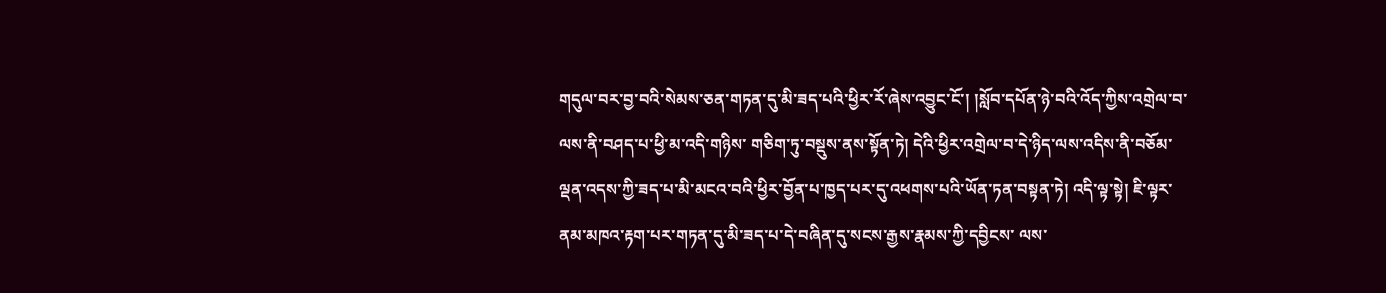གདུལ་བར་བྱ་བའི་སེམས་ཅན་གཏན་དུ་མི་ཟད་པའི་ཕྱིར་རོ་ཞེས་འབྱུང་ངོ་། །སློབ་དཔོན་ཉེ་བའི་འོད་ཀྱིས་འགྲེལ་བ་ལས་ནི་བཤད་པ་ཕྱི་མ་འདི་གཉིས་ གཅིག་ཏུ་བསྡུས་ནས་སྟོན་ཏེ། དེའི་ཕྱིར་འགྲེལ་བ་དེ་ཉིད་ལས་འདིས་ནི་བཅོམ་ལྡན་འདས་ཀྱི་ཟད་པ་མི་མངའ་བའི་ཕྱིར་བྱོན་པ་ཁྱད་པར་དུ་འཕགས་པའི་ཡོན་ཏན་བསྟན་ཏེ། འདི་ལྟ་སྟེ། ཇི་ལྟར་ནམ་མཁའ་རྟག་པར་གཏན་དུ་མི་ཟད་པ་དེ་བཞིན་དུ་སངས་རྒྱས་རྣམས་ཀྱི་དབྱིངས་ ལས་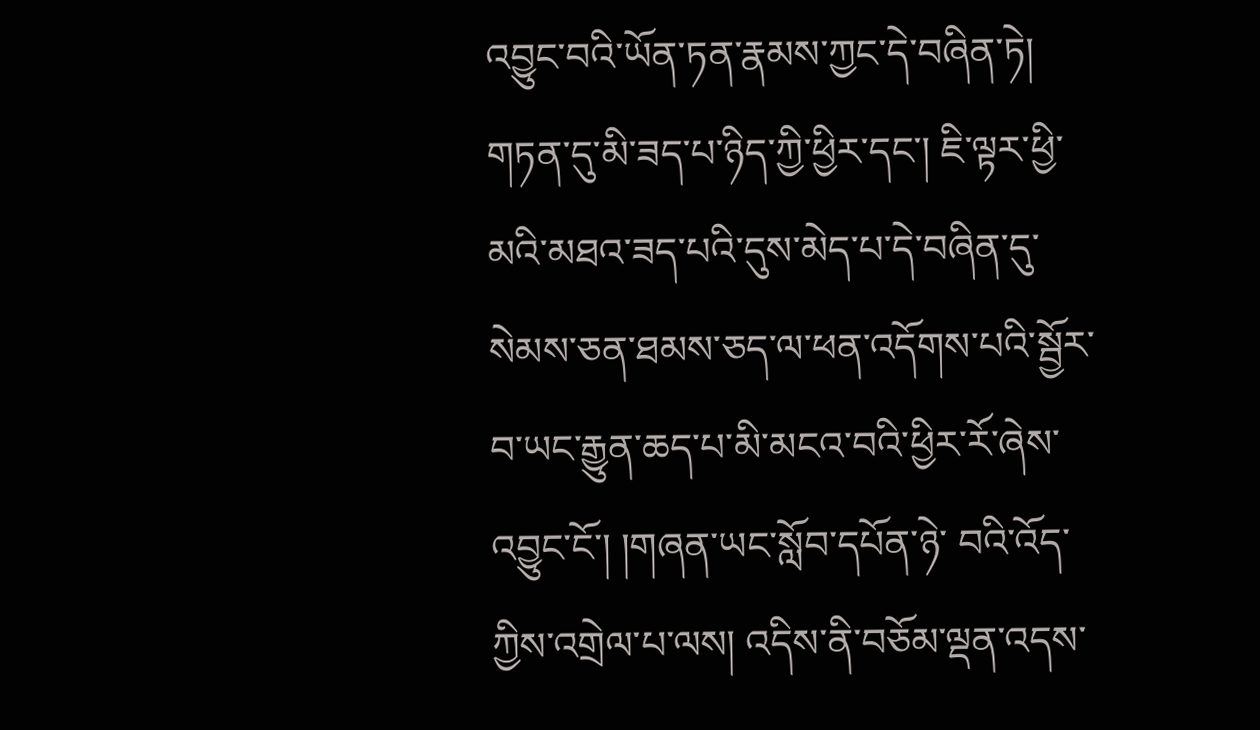འབྱུང་བའི་ཡོན་ཏན་རྣམས་ཀྱང་དེ་བཞིན་ཏེ། གཏན་དུ་མི་ཟད་པ་ཉིད་ཀྱི་ཕྱིར་དང་། ཇི་ལྟར་ཕྱི་མའི་མཐའ་ཟད་པའི་དུས་མེད་པ་དེ་བཞིན་དུ་སེམས་ཅན་ཐམས་ཅད་ལ་ཕན་འདོགས་པའི་སྦྱོར་བ་ཡང་རྒྱུན་ཆད་པ་མི་མངའ་བའི་ཕྱིར་རོ་ཞེས་འབྱུང་ངོ་། །གཞན་ཡང་སློབ་དཔོན་ཉེ་ བའི་འོད་ཀྱིས་འགྲེལ་པ་ལས། འདིས་ནི་བཅོམ་ལྡན་འདས་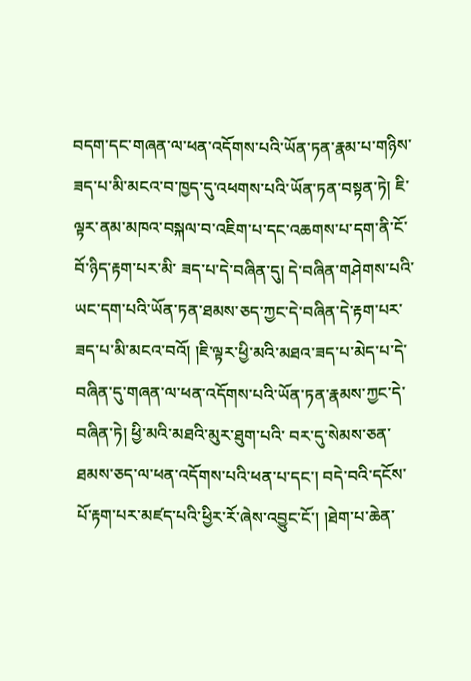བདག་དང་གཞན་ལ་ཕན་འདོགས་པའི་ཡོན་ཏན་རྣམ་པ་གཉིས་ཟད་པ་མི་མངའ་བ་ཁྱད་དུ་འཕགས་པའི་ཡོན་ཏན་བསྟན་ཏེ། ཇི་ལྟར་ནམ་མཁའ་བསྐལ་བ་འཇིག་པ་དང་འཆགས་པ་དག་ནི་ངོ་བོ་ཉིད་རྟག་པར་མི་ ཟད་པ་དེ་བཞིན་དུ། དེ་བཞིན་གཤེགས་པའི་ཡང་དག་པའི་ཡོན་ཏན་ཐམས་ཅད་ཀྱང་དེ་བཞིན་དེ་རྟག་པར་ཟད་པ་མི་མངའ་བའོ། །ཇི་ལྟར་ཕྱི་མའི་མཐའ་ཟད་པ་མེད་པ་དེ་བཞིན་དུ་གཞན་ལ་ཕན་འདོགས་པའི་ཡོན་ཏན་རྣམས་ཀྱང་དེ་བཞིན་ཏེ། ཕྱི་མའི་མཐའི་མུར་ཐུག་པའི་ བར་དུ་སེམས་ཅན་ཐམས་ཅད་ལ་ཕན་འདོགས་པའི་ཕན་པ་དང་། བདེ་བའི་དངོས་པོ་རྟག་པར་མཛད་པའི་ཕྱིར་རོ་ཞེས་འབྱུང་ངོ་། །ཐེག་པ་ཆེན་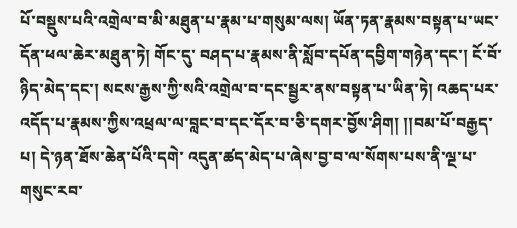པོ་བསྡུས་པའི་འགྲེལ་བ་མི་མཐུན་པ་རྣམ་པ་གསུམ་ལས། ཡོན་ཏན་རྣམས་བསྟན་པ་ཡང་དོན་ཕལ་ཆེར་མཐུན་ཏེ། གོང་དུ་ བཤད་པ་རྣམས་ནི་སློབ་དཔོན་དབྱིག་གཉེན་དང་། ངོ་བོ་ཉིད་མེད་དང་། སངས་རྒྱས་ཀྱི་སའི་འགྲེལ་བ་དང་སྦྱར་ནས་བསྟན་པ་ཡིན་ཏེ། འཆད་པར་འདོད་པ་རྣམས་ཀྱིས་འཕྲལ་ལ་བླང་བ་དང་དོར་བ་ཅི་དགར་བྱོས་ཤིག། །།བམ་པོ་བརྒྱད་པ། དེ་ཉན་ཐོས་ཆེན་པོའི་དགེ་ འདུན་ཚད་མེད་པ་ཞེས་བྱ་བ་ལ་སོགས་པས་ནི་ལྔ་པ་གསུང་རབ་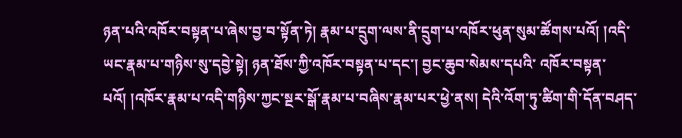ཉན་པའི་འཁོར་བསྟན་པ་ཞེས་བྱ་བ་སྟོན་ཏེ། རྣམ་པ་དྲུག་ལས་ནི་དྲུག་པ་འཁོར་ཕུན་སུམ་ཚོགས་པའོ། །འདི་ཡང་རྣམ་པ་གཉིས་སུ་དབྱེ་སྟེ། ཉན་ཐོས་ཀྱི་འཁོར་བསྟན་པ་དང་། བྱང་ཆུབ་སེམས་དཔའི་ འཁོར་བསྟན་པའོ། །འཁོར་རྣམ་པ་འདི་གཉིས་ཀྱང་སྔར་སྒོ་རྣམ་པ་བཞིས་རྣམ་པར་ཕྱེ་ནས། དེའི་འོག་ཏུ་ཚིག་གི་དོན་བཤད་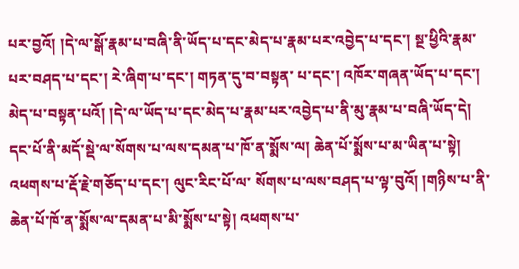པར་བྱའོ། །དེ་ལ་སྒོ་རྣམ་པ་བཞི་ནི་ཡོད་པ་དང་མེད་པ་རྣམ་པར་འབྱེད་པ་དང་། སྔ་ཕྱིའི་རྣམ་པར་བཤད་པ་དང་། རེ་ཞིག་པ་དང་། གཏན་དུ་བ་བསྟན་ པ་དང་། འཁོར་གཞན་ཡོད་པ་དང་། མེད་པ་བསྟན་པའོ། །དེ་ལ་ཡོད་པ་དང་མེད་པ་རྣམ་པར་འབྱེད་པ་ནི་མུ་རྣམ་པ་བཞི་ཡོད་དེ། དང་པོ་ནི་མདོ་སྡེ་ལ་སོགས་པ་ལས་དམན་པ་ཁོ་ན་སྨོས་ལ། ཆེན་པོ་སྨོས་པ་མ་ཡིན་པ་སྟེ། འཕགས་པ་རྡོ་རྗེ་གཅོད་པ་དང་། ལུང་རིང་པོ་ལ་ སོགས་པ་ལས་བཤད་པ་ལྟ་བུའོ། །གཉིས་པ་ནི་ཆེན་པོ་ཁོ་ན་སྨོས་ལ་དམན་པ་མི་སྨོས་པ་སྟེ། འཕགས་པ་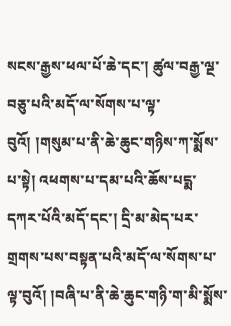སངས་རྒྱས་ཕལ་པོ་ཆེ་དང་། ཚུལ་བརྒྱ་ལྔ་བཅུ་པའི་མདོ་ལ་སོགས་པ་ལྟ་བུའོ། །གསུམ་པ་ནི་ཆེ་ཆུང་གཉིས་ཀ་སྨོས་པ་སྟེ། འཕགས་པ་དམ་པའི་ཆོས་པདྨ་ དཀར་པོའི་མདོ་དང་། དྲི་མ་མེད་པར་གྲགས་པས་བསྟན་པའི་མདོ་ལ་སོགས་པ་ལྟ་བུའོ། །བཞི་པ་ནི་ཆེ་ཆུང་གཉི་ག་མི་སྨོས་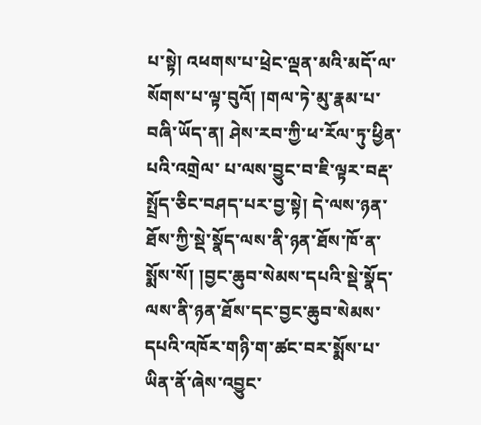པ་སྟེ། འཕགས་པ་ཕྲེང་ལྡན་མའི་མདོ་ལ་སོགས་པ་ལྟ་བུའོ། །གལ་ཏེ་མུ་རྣམ་པ་བཞི་ཡོད་ན། ཤེས་རབ་ཀྱི་ཕ་རོལ་ཏུ་ཕྱིན་པའི་འགྲེལ་ པ་ལས་བྱུང་བ་ཇི་ལྟར་བརྡ་སྤྲོད་ཅིང་བཤད་པར་བྱ་སྟེ། དེ་ལས་ཉན་ཐོས་ཀྱི་སྡེ་སྣོད་ལས་ནི་ཉན་ཐོས་ཁོ་ན་སྨོས་སོ། །བྱང་ཆུབ་སེམས་དཔའི་སྡེ་སྣོད་ལས་ནི་ཉན་ཐོས་དང་བྱང་ཆུབ་སེམས་དཔའི་འཁོར་གཉི་ག་ཚང་བར་སྨོས་པ་ཡིན་ནོ་ཞེས་འབྱུང་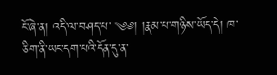ངོ་ཞེ་ན། འདི་ལ་བཤད་པ་ ༄༅། །རྣམ་པ་གཉིས་ཡོད་དེ། ཁ་ཅིག་ནི་ཡང་དག་པའི་དོན་དུ་ན་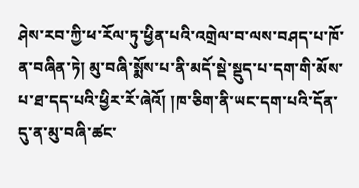ཤེས་རབ་ཀྱི་ཕ་རོལ་ཏུ་ཕྱིན་པའི་འགྲེལ་བ་ལས་བཤད་པ་ཁོ་ན་བཞིན་ཏེ། མུ་བཞི་སྨོས་པ་ནི་མདོ་སྡེ་སྡུད་པ་དག་གི་མོས་པ་ཐ་དད་པའི་ཕྱིར་རོ་ཞེའོ། །ཁ་ཅིག་ནི་ཡང་དག་པའི་དོན་དུ་ན་མུ་བཞི་ཚང་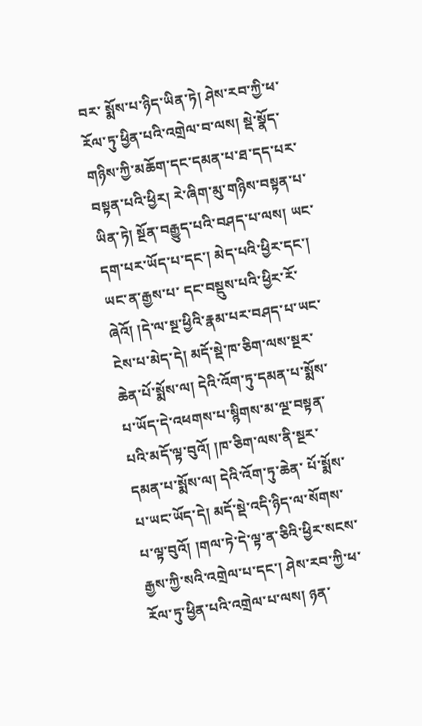བར་ སྨོས་པ་ཉིད་ཡིན་ཏེ། ཤེས་རབ་ཀྱི་ཕ་རོལ་ཏུ་ཕྱིན་པའི་འགྲེལ་བ་ལས། སྡེ་སྣོད་གཉིས་ཀྱི་མཆོག་དང་དམན་པ་ཐ་དད་པར་བསྟན་པའི་ཕྱིར། རེ་ཞིག་མུ་གཉིས་བསྟན་པ་ཡིན་ཏེ། སྔོན་བརྒྱུད་པའི་བཤད་པ་ལས། ཡང་དག་པར་ཡོད་པ་དང་། མེད་པའི་ཕྱིར་དང་། ཡང་ན་རྒྱས་པ་ དང་བསྡུས་པའི་ཕྱིར་རོ་ཞེའོ། །དེ་ལ་སྔ་ཕྱིའི་རྣམ་པར་བཤད་པ་ཡང་ངེས་པ་མེད་དེ། མདོ་སྡེ་ཁ་ཅིག་ལས་སྔར་ཆེན་པོ་སྨོས་ལ། དེའི་འོག་ཏུ་དམན་པ་སྨོས་པ་ཡོད་དེ་འཕགས་པ་སྙིགས་མ་ལྔ་བསྟན་པའི་མདོ་ལྟ་བུའོ། །ཁ་ཅིག་ལས་ནི་སྔར་དམན་པ་སྨོས་ལ། དེའི་འོག་ཏུ་ཆེན་ པོ་སྨོས་པ་ཡང་ཡོད་དེ། མདོ་སྡེ་འདི་ཉིད་ལ་སོགས་པ་ལྟ་བུའོ། །གལ་ཏེ་དེ་ལྟ་ན་ཅིའི་ཕྱིར་སངས་རྒྱས་ཀྱི་སའི་འགྲེལ་པ་དང་། ཤེས་རབ་ཀྱི་ཕ་རོལ་ཏུ་ཕྱིན་པའི་འགྲེལ་པ་ལས། ཉན་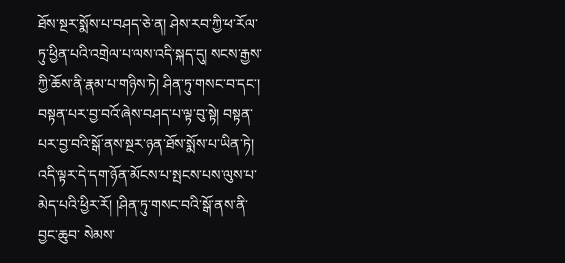ཐོས་སྔར་སྨོས་པ་བཤད་ཅེ་ན། ཤེས་རབ་ཀྱི་ཕ་རོལ་ཏུ་ཕྱིན་པའི་འགྲེལ་པ་ལས་འདི་སྐད་དུ། སངས་རྒྱས་ཀྱི་ཆོས་ནི་རྣམ་པ་གཉིས་ཏེ། ཤིན་ཏུ་གསང་བ་དང་། བསྟན་པར་བྱ་བའོ་ཞེས་བཤད་པ་ལྟ་བུ་སྟེ། བསྟན་པར་བྱ་བའི་སྒོ་ནས་སྔར་ཉན་ཐོས་སྨོས་པ་ཡིན་ཏེ། འདི་ལྟར་དེ་དག་ཉོན་མོངས་པ་སྤངས་པས་ལུས་པ་མེད་པའི་ཕྱིར་རོ། །ཤིན་ཏུ་གསང་བའི་སྒོ་ནས་ནི་བྱང་ཆུབ་ སེམས་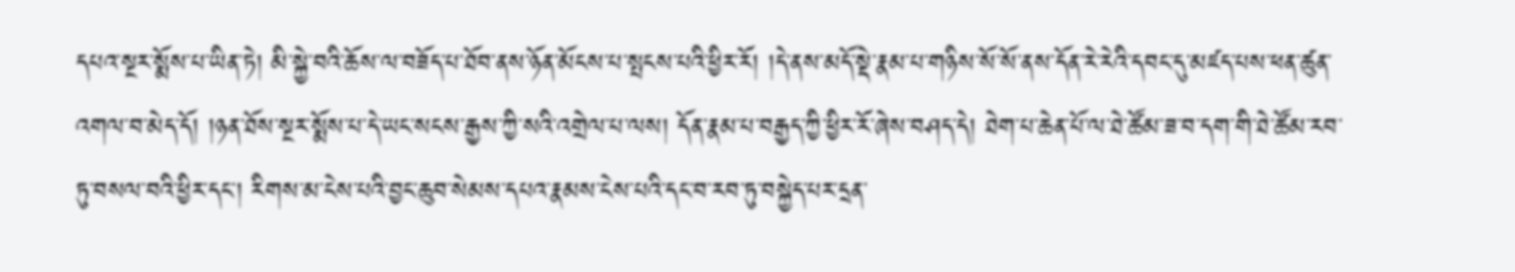དཔའ་སྔར་སྨོས་པ་ཡིན་ཏེ། མི་སྐྱེ་བའི་ཆོས་ལ་བཟོད་པ་ཐོབ་ནས་ཉོན་མོངས་པ་སྤངས་པའི་ཕྱིར་རོ། །དེ་ནས་མདོ་སྡེ་རྣམ་པ་གཉིས་སོ་སོ་ནས་དོན་རེ་རེའི་དབང་དུ་མཛད་པས་ཕན་ཚུན་འགལ་བ་མེད་དོ། །ཉན་ཐོས་སྔར་སྨོས་པ་དེ་ཡང་སངས་རྒྱས་ཀྱི་སའི་འགྲེལ་པ་ལས། དོན་རྣམ་པ་བརྒྱད་ཀྱི་ཕྱིར་རོ་ཞེས་བཤད་དེ། ཐེག་པ་ཆེན་པོ་ལ་ཐེ་ཚོམ་ཟ་བ་དག་གི་ཐེ་ཚོམ་རབ་ཏུ་བསལ་བའི་ཕྱིར་དང་། རིགས་མ་ངེས་པའི་བྱང་ཆུབ་སེམས་དཔའ་རྣམས་ངེས་པའི་དང་བ་རབ་ཏུ་བསྐྱེད་པར་དྲན་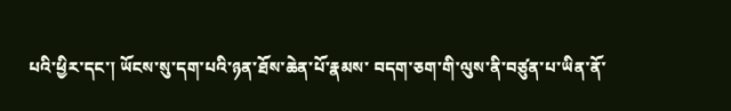པའི་ཕྱིར་དང་། ཡོངས་སུ་དག་པའི་ཉན་ཐོས་ཆེན་པོ་རྣམས་ བདག་ཅག་གི་ལུས་ནི་བཙུན་པ་ཡིན་ནོ་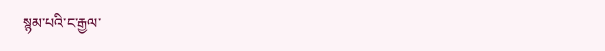སྙམ་པའི་ང་རྒྱལ་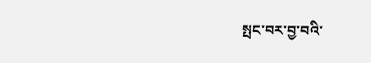སྤང་བར་བྱ་བའི་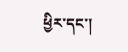ཕྱིར་དང་།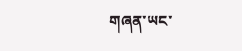གཞན་ཡང་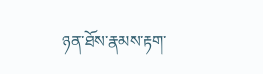ཉན་ཐོས་རྣམས་རྟག་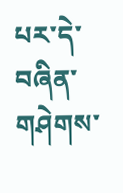པར་དེ་བཞིན་གཤེགས་